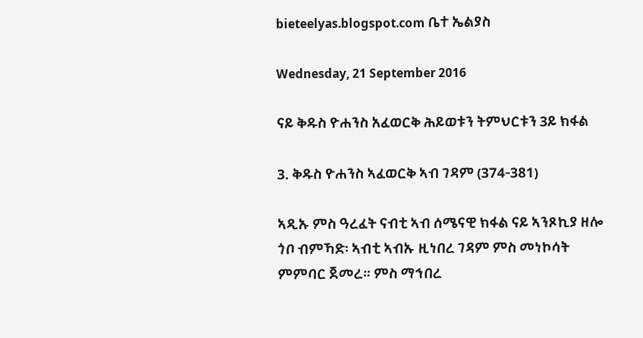bieteelyas.blogspot.com ቤተ ኤልያስ

Wednesday, 21 September 2016

ናይ ቅዱስ ዮሐንስ አፈወርቅ ሕይወቱን ትምህርቱን 3ይ ክፋል

3. ቅዱስ ዮሐንስ ኣፈወርቅ ኣብ ገዳም (374-381)

ኣዲኡ ምስ ዓረፈት ናብቲ ኣብ ሰሜናዊ ክፋል ናይ ኣንጾኪያ ዘሎ ጎቦ ብምኻድ፡ ኣብቲ ኣብኡ ዚነበረ ገዳም ምስ መነኮሳት ምምባር ጀመረ። ምስ ማኅበረ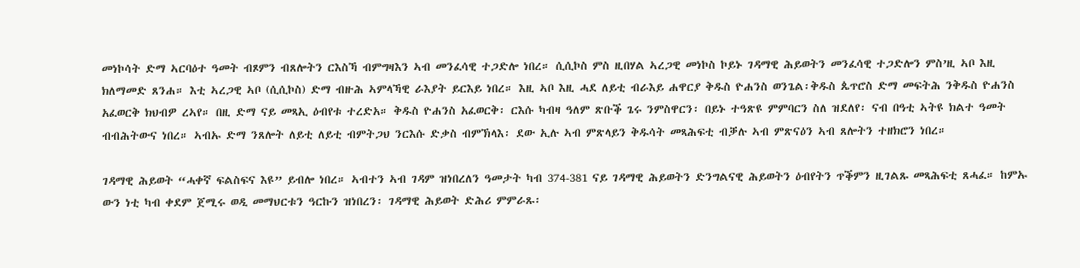መነኮሳት ድማ ኣርባዕተ ዓመት ብጾምን ብጸሎትን ርእስኻ ብምግዛእን ኣብ መንፈሳዊ ተጋድሎ ነበረ። ሲሲኮስ ምስ ዚበሃል ኣረጋዊ መነኮስ ኮይኑ ገዳማዊ ሕይወትን መንፈሳዊ ተጋድሎን ምስ’ዚ ኣቦ እዚ ክለማመድ ጸንሐ። እቲ ኣረጋዊ ኣቦ (ሲሲኮስ) ድማ ብዙሕ ኣምላኻዊ ራእያት ይርእይ ነበረ። እዚ ኣቦ እዚ ሓደ ለይቲ ብራእይ ሐዋርያ ቅዱስ ዮሐንስ ወንጌል፡ቅዱስ ጴጥሮስ ድማ መፍትሕ ንቅዱስ ዮሐንስ አፈወርቅ ክህብዎ ረኣየ። በዚ ድማ ናይ መጻኢ ዕብየቱ ተረድአ። ቅዱስ ዮሐንስ አፈወርቅ፡ ርእሱ ካብዛ ዓለም ጽቡቕ ጌሩ ንምስዋርን፡ በይኑ ተዓጽዩ ምምባርን ስለ ዝደለየ፡ ናብ በዓቲ ኣትዩ ክልተ ዓመት ብብሕትውና ነበረ። ኣብኡ ድማ ንጸሎት ለይቲ ለይቲ ብምትጋህ ንርእሱ ድቃስ ብምኽላእ፡ ደው ኢሉ ኣብ ምጽላይን ቅዱሳት መጻሕፍቲ ብቓሉ ኣብ ምጽናዕን ኣብ ጸሎትን ተዘክሮን ነበረ።

ገዳማዊ ሕይወት “ሓቀኛ ፍልስፍና እዩ” ይብሎ ነበረ። ኣብተን ኣብ ገዳም ዝነበረለን ዓመታት ካብ 374-381 ናይ ገዳማዊ ሕይወትን ድንግልናዊ ሕይወትን ዕብየትን ጥቕምን ዚገልጹ መጻሕፍቲ ጸሓፈ። ከምኡ ውን ነቲ ካብ ቀደም ጀሚሩ ወዲ መማህርቱን ዓርኩን ዝነበረን፡ ገዳማዊ ሕይወት ድሕሪ ምምራጹ፡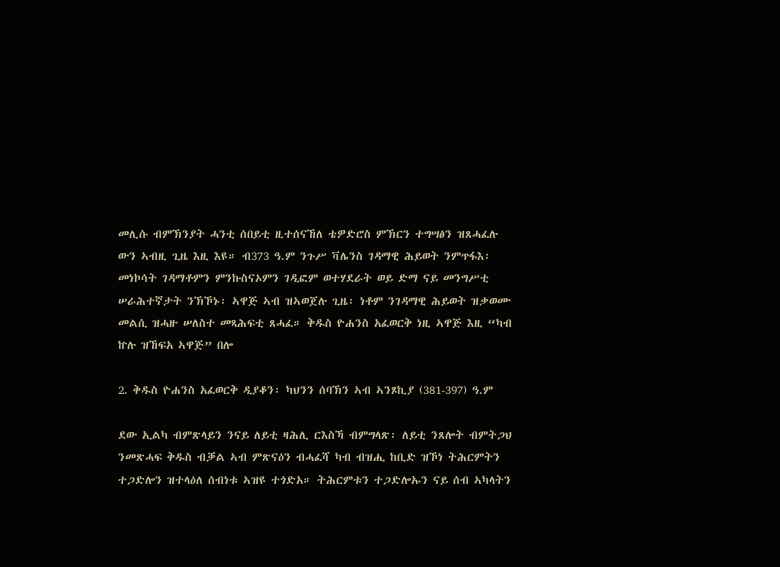መሊሱ ብምኽንያት ሓንቲ ሰበይቲ ዚተሰናኸለ ቴዎድሮስ ምኽርን ተግሣፅን ዝጸሓፈሉ ውን ኣብዚ ጊዜ እዚ እዩ። ብ373 ዓ.ም ንጉሥ ቫሌንስ ገዳማዊ ሕይወት ንምጥፋእ፡ መነኮሳት ገዳማቶምን ምንኩስናኦምን ገዲፎም ወተሃደራት ወይ ድማ ናይ መንግሥቲ ሠራሕተኛታት ንኽኾኑ፡ ኣዋጅ ኣብ ዝኣወጀሉ ጊዜ፡ ነቶም ንገዳማዊ ሕይወት ዝቃወሙ መልሲ ዝሓዙ ሠለስተ መጻሕፍቲ ጸሓፈ። ቅዱስ ዮሐንስ አፈወርቅ ነዚ ኣዋጅ እዚ “ካብ ኵሉ ዝኸፍአ ኣዋጅ” በሎ

2. ቅዱስ ዮሐንስ አፈወርቅ ዲያቆን፡ ካህንን ሰባኽን ኣብ ኣንጾኪያ (381-397) ዓ.ም

ደው ኢልካ ብምጽላይን ንናይ ለይቲ ዛሕሊ ርእስኻ ብምግላጽ፡ ለይቲ ንጸሎት ብምትጋህ ንመጽሓፍ ቅዱስ ብቓል ኣብ ምጽናዕን ብሓፈሻ ካብ ብዝሒ ከቢድ ዝኾነ ትሕርምትን ተጋድሎን ዝተላዕለ ሰብነቱ ኣዝዩ ተጎድአ። ትሕርምቱን ተጋድሎኡን ናይ ሰብ ኣካላትን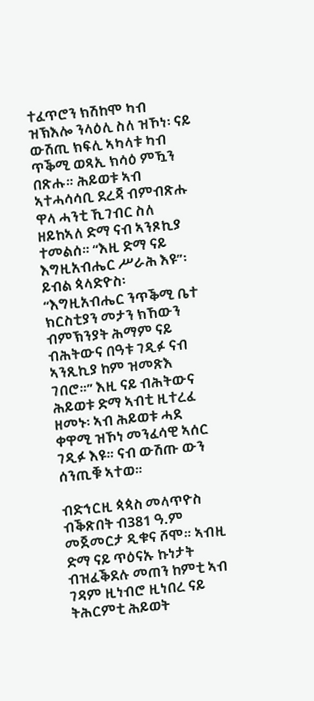ተፈጥሮን ክሽከሞ ካብ ዝኽእሎ ንላዕሊ ስለ ዝኾነ፡ ናይ ውሽጢ ክፍሊ ኣካላቱ ካብ ጥቕሚ ወጻኢ ክሳዕ ምዃን በጽሑ። ሕይወቱ ኣብ ኣተሓሳሳቢ ደረጃ ብምብጽሑ ዋላ ሓንቲ ኺገብር ስለ ዘይከኣለ ድማ ናብ ኣንጾኪያ ተመልሰ። “እዚ ድማ ናይ እግዚአብሔር ሥራሕ እዩ”፡ ይብል ጳላድዮስ፡ “እግዚአብሔር ንጥቕሚ ቤተ ክርስቲያን መታን ክኸውን ብምኽንያት ሕማም ናይ ብሕትውና በዓቱ ገዲፉ ናብ ኣንጺኪያ ከም ዝመጽእ ገበሮ።” እዚ ናይ ብሕትውና ሕይወቱ ድማ ኣብቲ ዚተረፈ ዘመኑ፡ ኣብ ሕይወቱ ሓደ ቀዋሚ ዝኾነ መንፈሳዊ ኣሰር ገዲፉ እዩ። ናብ ውሽጡ ውን ሰንጢቑ ኣተወ።

ብድኅርዚ ጳጳስ መላጥዮስ ብቕጽበት ብ381 ዓ.ም መጀመርታ ዲቁና ሾሞ። ኣብዚ ድማ ናይ ጥዕናኡ ኩነታት ብዝፈቕደሉ መጠን ከምቲ ኣብ ገዳም ዚነብሮ ዚነበረ ናይ ትሕርምቲ ሕይወት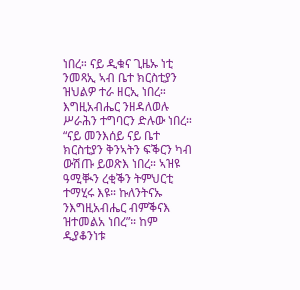ነበረ። ናይ ዲቁና ጊዜኡ ነቲ ንመጻኢ ኣብ ቤተ ክርስቲያን ዝህልዎ ተራ ዘርኢ ነበረ። እግዚአብሔር ንዘዳለወሉ ሥራሕን ተግባርን ድሉው ነበረ። “ናይ መንእሰይ ናይ ቤተ ክርስቲያን ቅንኣትን ፍቕርን ካብ ውሽጡ ይወጽእ ነበረ። ኣዝዩ ዓሚቚን ረቂቕን ትምህርቲ ተማሂሩ እዩ። ኩለንትናኡ ንእግዚአብሔር ብምቕናእ ዝተመልአ ነበረ”። ከም ዲያቆንነቱ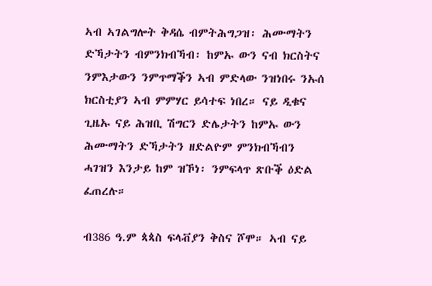ኣብ ኣገልግሎት ቅዳሴ ብምትሕግጋዝ፡ ሕሙማትን ድኻታትን ብምንክብኻብ፡ ከምኡ ውን ናብ ክርስትና ንምእታውን ንምጥማቕን ኣብ ምድላው ንዝነበሩ ንኡሰ ክርስቲያን ኣብ ምምሃር ይሳተፍ ነበረ። ናይ ዲቁና ጊዜኡ ናይ ሕዝቢ ሽግርን ድሌታትን ከምኡ ውን ሕሙማትን ድኻታትን ዘድልዮም ምንክብኻብን ሓገዝን እንታይ ከም ዝኾነ፡ ንምፍላጥ ጽቡቕ ዕድል ፈጠረሉ።

ብ386 ዓ.ም ጳጳስ ፍላቭያን ቅስና ሾሞ። ኣብ ናይ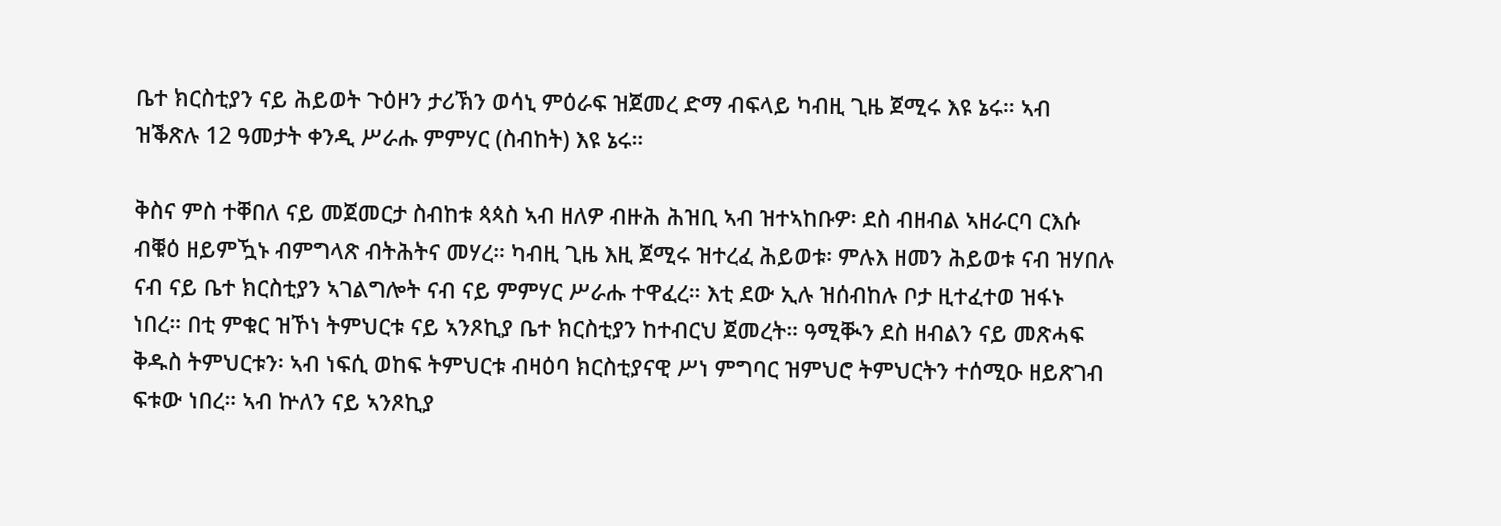ቤተ ክርስቲያን ናይ ሕይወት ጉዕዞን ታሪኽን ወሳኒ ምዕራፍ ዝጀመረ ድማ ብፍላይ ካብዚ ጊዜ ጀሚሩ እዩ ኔሩ። ኣብ ዝቕጽሉ 12 ዓመታት ቀንዲ ሥራሑ ምምሃር (ስብከት) እዩ ኔሩ።

ቅስና ምስ ተቐበለ ናይ መጀመርታ ስብከቱ ጳጳስ ኣብ ዘለዎ ብዙሕ ሕዝቢ ኣብ ዝተኣከቡዎ፡ ደስ ብዘብል ኣዘራርባ ርእሱ ብቑዕ ዘይምዃኑ ብምግላጽ ብትሕትና መሃረ። ካብዚ ጊዜ እዚ ጀሚሩ ዝተረፈ ሕይወቱ፡ ምሉእ ዘመን ሕይወቱ ናብ ዝሃበሉ ናብ ናይ ቤተ ክርስቲያን ኣገልግሎት ናብ ናይ ምምሃር ሥራሑ ተዋፈረ። እቲ ደው ኢሉ ዝሰብከሉ ቦታ ዚተፈተወ ዝፋኑ ነበረ። በቲ ምቁር ዝኾነ ትምህርቱ ናይ ኣንጾኪያ ቤተ ክርስቲያን ከተብርህ ጀመረት። ዓሚቚን ደስ ዘብልን ናይ መጽሓፍ ቅዱስ ትምህርቱን፡ ኣብ ነፍሲ ወከፍ ትምህርቱ ብዛዕባ ክርስቲያናዊ ሥነ ምግባር ዝምህሮ ትምህርትን ተሰሚዑ ዘይጽገብ ፍቱው ነበረ። ኣብ ኵለን ናይ ኣንጾኪያ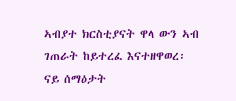ኣብያተ ክርስቲያናት ዋላ ውን ኣብ ገጠራት ከይተረፈ እናተዘዋወረ፡ ናይ ሰማዕታት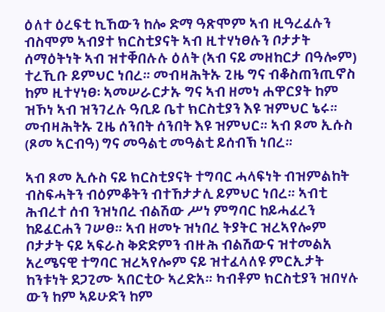ዕለተ ዕረፍቲ ኪኸውን ከሎ ድማ ዓጽሞም ኣብ ዚዓረፈሉን ብስሞም ኣብያተ ክርስቲያናት ኣብ ዚተሃነፀሉን ቦታታት ሰማዕትነት ኣብ ዝተቐበሉሉ ዕለት (ኣብ ናይ መዘከርታ በዓሎም) ተረኺቡ ይምህር ነበረ። መብዛሕትኡ ጊዜ ግና ብቆስጠንጢኖስ ከም ዚተሃነፀ፡ ኣመሠራርታኡ ግና ኣብ ዘመነ ሐዋርያት ከም ዝኾነ ኣብ ዝንገረሉ ዓቢይ ቤተ ክርስቲያን እዩ ዝምህር ኔሩ። መብዛሕትኡ ጊዜ ሰንበት ሰንበት እዩ ዝምህር። ኣብ ጾመ ኢሱስ (ጾመ ኣርብዓ) ግና መዓልቲ መዓልቲ ይሰብኽ ነበረ።

ኣብ ጾመ ኢሱስ ናይ ክርስቲያናት ተግባር ሓላፍነት ብዝምልከት ብስፍሓትን ብዕምቆትን ብተኸታታሊ ይምህር ነበረ። ኣብቲ ሕብረተ ሰብ ንዝነበረ ብልሽው ሥነ ምግባር ከይሓፈረን ከይፈርሐን ገሠፀ። ኣብ ዘመኑ ዝነበረ ትያትር ዝረኣየሎም ቦታታት ናይ ኣፍራስ ቅድድምን ብዙሕ ብልሽውና ዝተመልአ አረሜናዊ ተግባር ዝረኣየሎም ናይ ዝተፈላለዩ ምርኢታት ከንቱነት ደጋጊሙ ኣበርቲዑ ኣረድአ። ካብቶም ክርስቲያን ዝበሃሉ ውን ከም ኣይሁድን ከም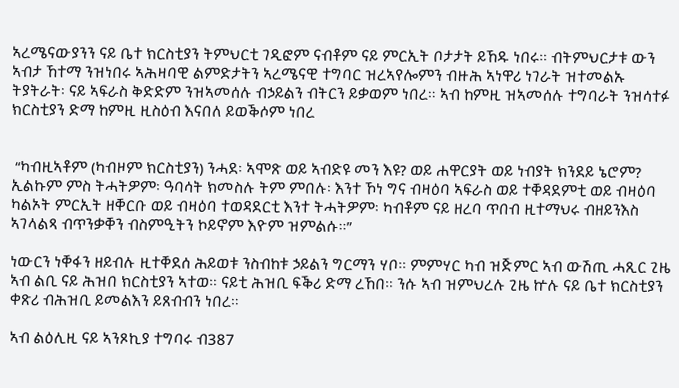ኣረሜናውያንን ናይ ቤተ ክርስቲያን ትምህርቲ ገዲፎም ናብቶም ናይ ምርኢት ቦታታት ይኸዱ ነበሩ። ብትምህርታቱ ውን ኣብታ ኸተማ ንዝነበሩ ኣሕዛባዊ ልምድታትን ኣረሜናዊ ተግባር ዝረኣየሎምን ብዙሕ ኣነዋሪ ነገራት ዝተመልኡ ትያትራት፡ ናይ ኣፍራስ ቅድድም ንዝኣመሰሉ ብኃይልን ብትርን ይቃወም ነበረ። ኣብ ከምዚ ዝኣመሰሉ ተግባራት ንዝሳተፉ ክርስቲያን ድማ ከምዚ ዚስዕብ እናበለ ይወቕሶም ነበረ


 “ካብዚኣቶም (ካብዞም ክርስቲያን) ንሓደ፡ ኣሞጽ ወይ ኣብድዩ መን እዩ? ወይ ሐዋርያት ወይ ነብያት ክንደይ ኔሮም? ኢልኩም ምስ ትሓትዎም፡ ዓባሳት ክመስሉ ትም ምበሉ፡ እንተ ኾነ ግና ብዛዕባ ኣፍራስ ወይ ተቐዳደምቲ ወይ ብዛዕባ ካልኦት ምርኢት ዘቐርቡ ወይ ብዛዕባ ተወዳደርቲ እንተ ትሓትዎም፡ ካብቶም ናይ ዘረባ ጥበብ ዚተማህሩ ብዘይንእስ ኣገላልጻ ብጥንቃቐን ብስምዒትን ኮይኖም እዮም ዝምልሱ።”

ነውርን ነቐፋን ዘይብሉ ዚተቐደሰ ሕይወቱ ንስብከቱ ኃይልን ግርማን ሃቦ። ምምሃር ካብ ዝጅምር ኣብ ውሽጢ ሓጺር ጊዜ ኣብ ልቢ ናይ ሕዝበ ክርስቲያን ኣተወ። ናይቲ ሕዝቢ ፍቕሪ ድማ ረኸበ። ንሱ ኣብ ዝምህረሉ ጊዜ ኵሉ ናይ ቤተ ክርስቲያን ቀጽሪ ብሕዝቢ ይመልእን ይጸብብን ነበረ።

ኣብ ልዕሊዚ ናይ ኣንጾኪያ ተግባሩ ብ387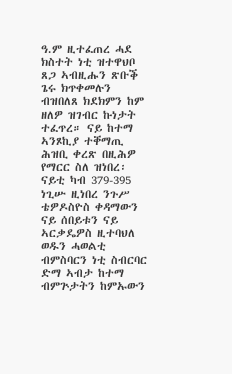ዓ.ም ዚተፈጠረ ሓደ ክስተት ነቲ ዝተዋህቦ ጸጋ ኣብዚሑን ጽቡቕ ጌሩ ክጥቀመሉን ብዝበለጸ ክደክምን ከም ዘለዎ ዝገብር ኩነታት ተፈጥረ። ናይ ከተማ ኣንጾኪያ ተቐማጢ ሕዝቢ ቀረጽ በዚሕዎ የማርር ስለ ዝነበረ፡ ናይቲ ካብ 379-395 ነጊሡ ዚነበረ ንጉሥ ቴዎዶስዮስ ቀዳማውን ናይ ሰበይቱን ናይ ኣርቃዴዎስ ዚተባህለ ወዱን ሓወልቲ ብምስባርን ነቲ ስብርባር ድማ ኣብታ ከተማ ብምጕታትን ከምኡውን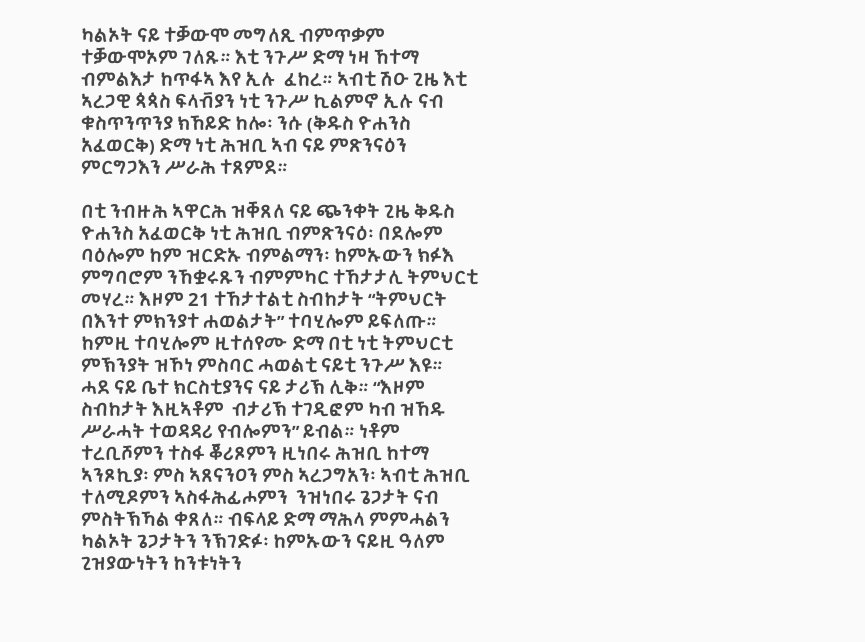ካልኦት ናይ ተቓውሞ መግለጺ ብምጥቃም ተቓውሞኦም ገለጹ። እቲ ንጉሥ ድማ ነዛ ኸተማ ብምልእታ ከጥፋኣ እየ ኢሉ  ፈከረ። ኣብቲ ሽዑ ጊዜ እቲ ኣረጋዊ ጳጳስ ፍላቭያን ነቲ ንጉሥ ኪልምኖ ኢሉ ናብ ቁስጥንጥንያ ክኸይድ ከሎ፡ ንሱ (ቅዱስ ዮሐንስ አፈወርቅ) ድማ ነቲ ሕዝቢ ኣብ ናይ ምጽንናዕን ምርግጋእን ሥራሕ ተጸምደ።

በቲ ንብዙሕ ኣዋርሕ ዝቐጸለ ናይ ጭንቀት ጊዜ ቅዱስ ዮሐንስ አፈወርቅ ነቲ ሕዝቢ ብምጽንናዕ፡ በደሎም ባዕሎም ከም ዝርድኡ ብምልማን፡ ከምኡውን ክፉእ ምግባሮም ንኸቋሩጹን ብምምካር ተኸታታሊ ትምህርቲ መሃረ። እዞም 21 ተኸታተልቲ ስብከታት “ትምህርት በእንተ ምክንያተ ሐወልታት” ተባሂሎም ይፍለጡ። ከምዚ ተባሂሎም ዚተሰየሙ ድማ በቲ ነቲ ትምህርቲ ምኽንያት ዝኾነ ምስባር ሓወልቲ ናይቲ ንጉሥ እዩ።
ሓደ ናይ ቤተ ክርስቲያንና ናይ ታሪኽ ሊቅ። “እዞም ስብከታት እዚኣቶም  ብታሪኽ ተገዲፎም ካብ ዝኸዱ ሥራሓት ተወዳዳሪ የብሎምን” ይብል። ነቶም ተረቢሾምን ተስፋ ቖሪጾምን ዚነበሩ ሕዝቢ ከተማ ኣንጾኪያ፡ ምስ ኣጸናንዐን ምስ ኣረጋግአን፡ ኣብቲ ሕዝቢ ተለሚዶምን ኣስፋሕፊሖምን  ንዝነበሩ ጌጋታት ናብ ምስትኽኻል ቀጸለ። ብፍላይ ድማ ማሕላ ምምሓልን ካልኦት ጌጋታትን ንኽገድፉ፡ ከምኡውን ናይዚ ዓለም ጊዝያውነትን ከንቱነትን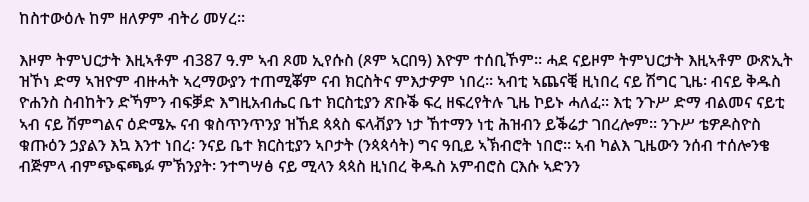ከስተውዕሉ ከም ዘለዎም ብትሪ መሃረ።

እዞም ትምህርታት እዚኣቶም ብ387 ዓ.ም ኣብ ጾመ ኢየሱስ (ጾም ኣርበዓ) እዮም ተሰቢኾም። ሓደ ናይዞም ትምህርታት እዚኣቶም ውጽኢት ዝኾነ ድማ ኣዝዮም ብዙሓት ኣረማውያን ተጠሚቖም ናብ ክርስትና ምእታዎም ነበረ። ኣብቲ ኣጨናቒ ዚነበረ ናይ ሽግር ጊዜ፡ ብናይ ቅዱስ ዮሐንስ ስብከትን ድኻምን ብፍቓድ እግዚአብሔር ቤተ ክርስቲያን ጽቡቕ ፍረ ዘፍረየትሉ ጊዜ ኮይኑ ሓለፈ። እቲ ንጉሥ ድማ ብልመና ናይቲ ኣብ ናይ ሽምግልና ዕድሜኡ ናብ ቁስጥንጥንያ ዝኸደ ጳጳስ ፍላቭያን ነታ ኸተማን ነቲ ሕዝብን ይቕሬታ ገበረሎም። ንጉሥ ቴዎዶስዮስ ቁጡዕን ኃያልን እኳ እንተ ነበረ፡ ንናይ ቤተ ክርስቲያን ኣቦታት (ንጳጳሳት) ግና ዓቢይ ኣኽብሮት ነበሮ። ኣብ ካልእ ጊዜውን ንሰብ ተሰሎንቄ ብጅምላ ብምጭፍጫፉ ምኽንያት፡ ንተግሣፅ ናይ ሚላን ጳጳስ ዚነበረ ቅዱስ አምብሮስ ርእሱ ኣድንን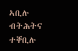ኣቢሉ ብትሕትና ተቐቢሉ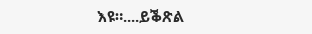እዩ።....ይቕጽል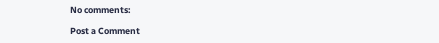No comments:

Post a Comment